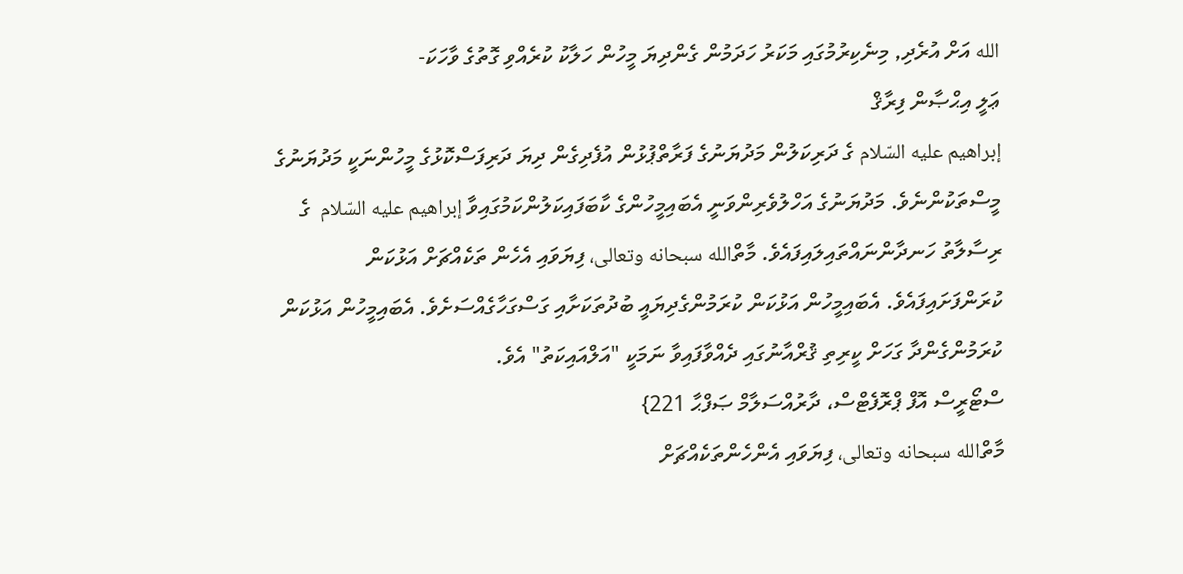الله އަށް އުރެދި, މިނެކިރުމުގައި މަކަރު ހަދަމުން ގެންދިޔަ މީހުން ހަލާކު ކުރެއްވި ގޮތުގެ ވާހަކަ-
ޢަލީ އިޙްޞާން ފިރާޤް
إبراهيم عليه السّلام ގެ ދަރިކަލުން މަދުޔަނުގެ ފަރާތްޕުޅުން އުފެދިގެން ދިޔަ ދަރިފަސްކޮޅުގެ މީހުންނަކީ މަދުޔަނުގެ މީސްތަކުންނެވެ. މަދުޔަނުގެ އަހްލުވެރިންވަނީ އެބައިމީހުންގެ ކާބަފައިކަލުންކަމުގައިވާ إبراهيم عليه السّلام  ގެ ރިސާލާތު ހަނދާންނައްތައިލައިފައެވެ. މާތްالله سبحانه وتعالى، ފިޔަވައި އެހެން ތަކެއްޗަށް އަޅުކަން ކުރަންފަށައިފައެވެ. އެބައިމީހުން އަޅުކަން ކުރަމުންގެދިޔައީ ބުދުތަކަށާއި ގަސްގަހާގެއްސަށެވެ. އެބައިމީހުން އަޅުކަން ކުރަމުންގެންދާ ގަހަށް ކީރިތި ޤުރްއާނުގައި ދެއްވާފައިވާ ނަމަކީ "އަލްއައިކަތު" އެވެ.
ސްޓޯރީސް އޮފް ޕްރޮފެޓްސް، ދާރުއްސަލާމް ޞަފްޙާ 221}
މާތްالله سبحانه وتعالى، ފިޔަވައި އެންހެންތަކެއްޗަށް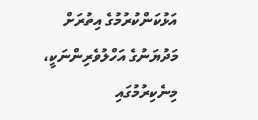އަޅުކަންކުރުމުގެ އިތުރަށް  މަދުޔަނުގެ އަހްލުވެރިންނަކީ، މިނެކިރުމުގައި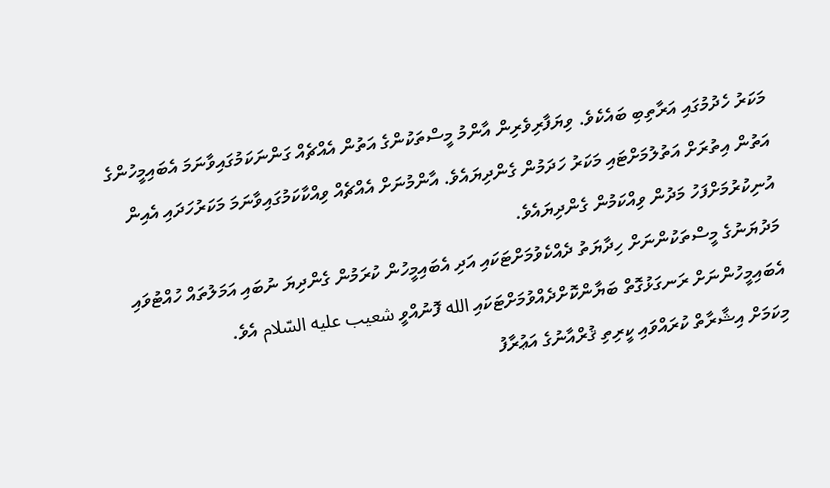މަކަރު ހެދުމުގައި އަރާތިބި ބައެކެވެ. ވިޔަފާރިވެރިން އާންމު މީސްތަކުންގެ އަތުން އެއްޗެއް ގަންނަކަމުގައިވާނަމަ އެބައިމީހުންގެ އަތުން އިތުރަށް އަތުލުމަށްޓައި މަކަރު ހަދަމުން ގެންދިޔައެވެ. އާންމުނަށް އެއްޗެއް ވިއްކާކަމުގައިވާނަމަ މަކަރުހަދައި އެއިން އުނިކުރުމަށްފަހު މަދުން ވިއްކަމުން ގެންދިޔައެވެ.
މަދުޔަނުގެ މީސްތަކުންނަށް ހިދާޔަތު ދެއްކެވުމަށްޓަކައި އަދި އެބައިމީހުން ކުރަމުން ގެންދިޔަ ނުބައި އަމަލުތައް ހުއްޓުވައި އެބައިމީހުންނަށް ރަނގަޅުގޮތް ބަޔާންކޮށްދެއްވުމަށްޓަކައި الله ފޮނުއްވީ شعيب عليه السّلام އެވެ.
މިކަމަށް އިޝާރާތް ކުރައްވައި ކީރިތި ޤުރްއާނުގެ އަޢުރާފު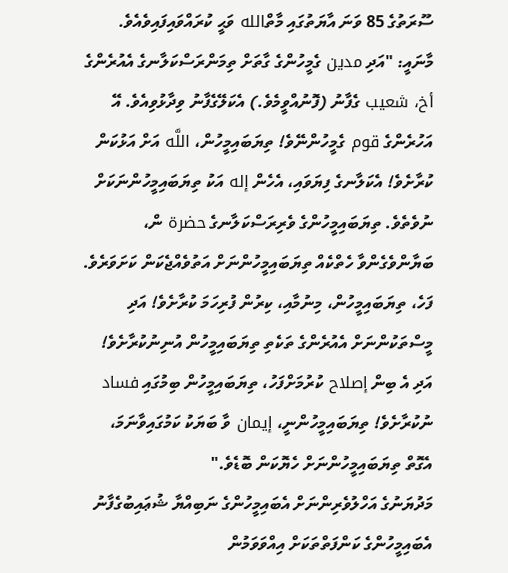ސޫރަތުގެ 85 ވަނަ އާޔަތުގައި މާތްالله ވަޙީ ކުރައްވައިފައިވެއެވެ.
މާނައީ: "އަދި مدين ގެމީހުންގެ ގާތަށް ތިމަންރަސްކަލާނގެ އެއުރެންގެ أخ، شعيب ގެފާނު (ފޮނުއްވީމެވެ.) އެކަލޭގެފާނު ވިދާޅުވިއެވެ. އޭ އަހުރެންގެ قوم ގެމީހުންނޭވެ! ތިޔަބައިމީހުން، اللَّه އަށް އަޅުކަން ކުރާށެވެ! އެކަލާނގެ ފިޔަވައި، އެހެން إله އަކު ތިޔަބައިމީހުންނަކަށް ނުވެތެވެ. ތިޔަބައިމީހުންގެ ވެރިރަސްކަލާނގެ حضرة ން، ބަޔާންވެގެންވާ ހެތްކެއް ތިޔަބައިމީހުންނަށް އަތުވެއްޖެކަން ކަށަވަރެވެ. ފަހެ، ތިޔަބައިމީހުން، މިނުމާއި، ކިރުން ފުރިހަމަ ކުރާށެވެ! އަދި މީސްތަކުންނަށް އެއުރެންގެ ތަކެތި ތިޔަބައިމީހުން އުނިނުކުރާށެވެ! އަދި އެ ބިން إصلاح ކުރުމަށްފަހު، ތިޔަބައިމީހުން ބިމުގައި فساد ނުކުރާށެވެ! ތިޔަބައިމީހުންނީ، إيمان ވާ ބަޔަކު ކަމުގައިވާނަމަ، އެގޮތް ތިޔަބައިމީހުންނަށް ހެޔޮކަން ބޮޑެވެ."
މަދުޔަނުގެ އަހްލުވެރިންނަށް އެބައިމީހުންގެ ނަބިއްޔާ ޝުޢައިބުގެފާނު އެބައިމީހުންގެ ކަންފަތްތަކަށް އިއްވަވަމުން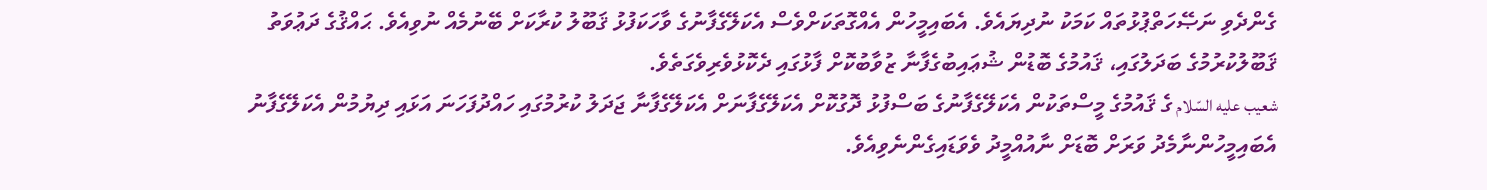ގެންދެވި ނަޞޭހަތްޕުޅުތައް ކަމަކު ނުދިޔައެވެ. އެބައިމީހުން އެއްގޮތަކަށްވެސް އެކަލޭގެފާނުގެ ވާހަކަފުޅު ޤަބޫލު ކުރާކަށް ބޭނުމެއް ނުވިއެވެ. ޙައްޤުގެ ދަޢުވަތު ޤަބޫލުކުރުމުގެ ބަދަލުގައި، ޤައުމުގެ ބޮޑުން ޝުޢައިބުގެފާނާ ޒުވާބުކޮށް ފާޅުގައި ދެކޮޅުވެރިވެގަތެވެ.
شعيب عليه السّلام ގެ ޤައުމުގެ މީސްތަކުން އެކަލޭގެފާނުގެ ބަސްފުޅު ދޮގުކޮށް އެކަލޭގެފާނަށް އެކަލޭގެފާނާ ޖަދަލު ކުރުމުގައި ހައްދުފަހަނަ އަޅައި ދިޔުމުން އެކަލޭގެފާނު އެބައިމީހުންނާމެދު ވަރަށް ބޮޑަށް ނާއުއްމީދު ވެވަޑައިގެންނެވިއެވެ.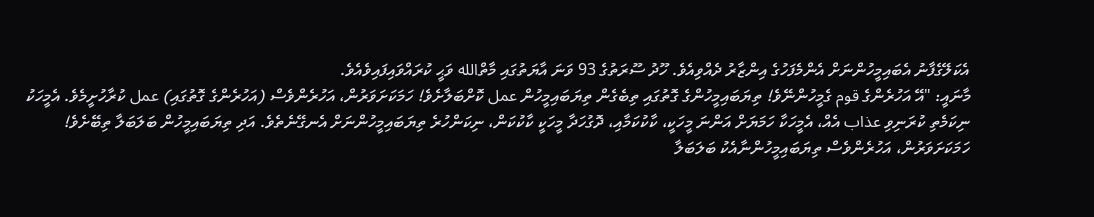އެކަލޭގެފާނު އެބައިމީހުންނަށް އެންމެފަހުގެ އިންޒާރު ދެއްވިއެވެ. ހޫދު ސޫރަތުގެ 93 ވަނަ އާޔަތުގައި މާތްالله ވަޙީ ކުރައްވައިފައިވެއެވެ.
މާނައީ: "އޭ އަހުރެންގެ قوم ގެމީހުންނޭވެ! ތިޔަބައިމީހުންގެ ގޮތުގައި ތިބެގެން ތިޔަބައިމީހުން عمل ކޮށްބަލާށެވެ! ހަމަކަށަވަރުން، އަހުރެންވެސް (އަހުރެންގެ ގޮތުގައި) عمل ކުރާހުށީމެވެ. އެމީހަކު ނިކަމެތި ކުރަނިވި عذاب އެއް، އެމީހަކާ ހަމަޔަށް އަންނަ މީހަކީ، ކާކުކަމާއި، ދޮގުހަދާ މީހަކީ ކާކުކަން، ނިކަންހުރެ ތިޔަބައިމީހުންނަށް އެނގޭނެތެވެ. އަދި ތިޔަބައިމީހުން ބަލަބަލާ ތިބޭށެވެ! ހަމަކަށަވަރުން، އަހުރެންވެސް ތިޔަބައިމީހުންނާއެކު ބަލަބަލާ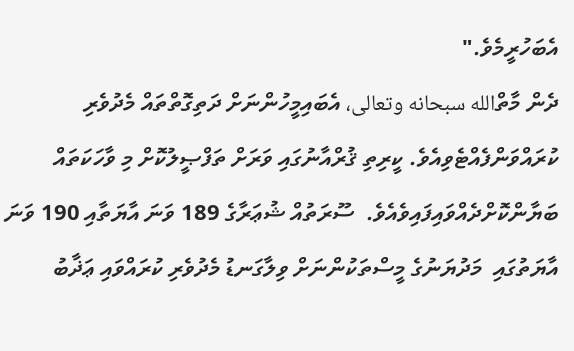އެބަހުރީމެވެ."
ދެން މާތްالله سبحانه وتعالى، އެބައިމީހުންނަށް ދަތިގޮތްތައް މެދުވެރި ކުރައްވަންފެއްޓެވިއެވެ. ކީރިތި ޤުރްއާނުގައި ވަރަށް ތަފްޞީލުކޮށް މި ވާހަކަތައް ބަޔާންކޮށްދެއްވައިފައިވެއެވެ.  ސޫރަތުއް ޝުޢަރާގެ 189 ވަނަ އާޔަތާއި 190 ވަނަ އާޔަތުގައި  މަދުޔަނުގެ މީސްތަކުންނަށް ވިލާގަނޑު މެދުވެރި ކުރައްވައި ޢަޛާބު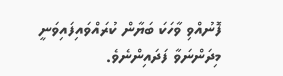ފޮނުއްވި ވާހަކަ ބަޔާން ކުރައްވައިފައިވަނީ މިދަންނަވާ ފަދައިންނެވެ.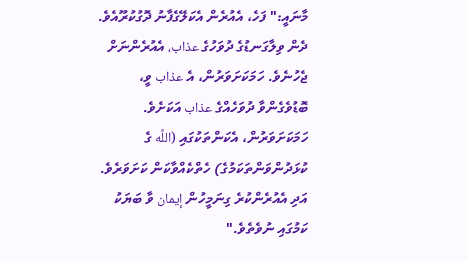މާނައީ:" ފަހެ، އެއުރެން އެކަލޭގެފާނު ދޮގުކުރޫއެވެ. ދެން ވިލާގަނޑުގެ ދުވަހުގެ عذاب، އެއުރެންނަށް ޖެހުނެވެ. ހަމަކަށަވަރުން، އެ عذاب ވީ، ބޮޑުވެގެންވާ ދުވަހެއްގެ عذاب އަކަށެވެ. ހަމަކަށަވަރުން، އެކަންތަކުގައި (اللَّه ގެ ކުޅަދުންވަންތަކަމުގެ) ހެތްކެއްވާކަން ކަށަވަރެވެ. އަދި އެއުރެންކުރެ ގިނަމީހުން إيمان ވާ ބަޔަކު ކަމުގައި ނުވެތެވެ."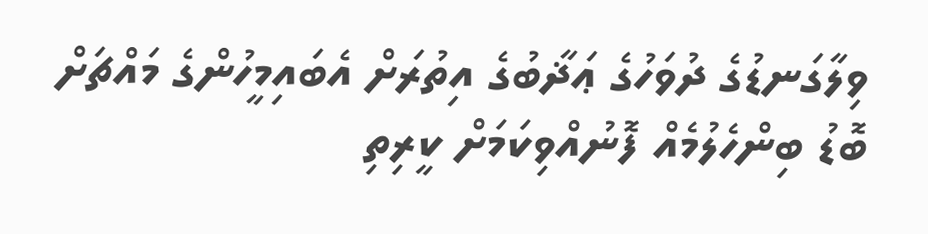ވިލާގަނޑުގެ ދުވަހުގެ ޢަޛާބުގެ އިތުރަށް އެބައިމީހުންގެ މައްޗަށް ބޮޑު ބިންހެލުމެއް ފޮނުއްވިކަމަށް ކީރިތި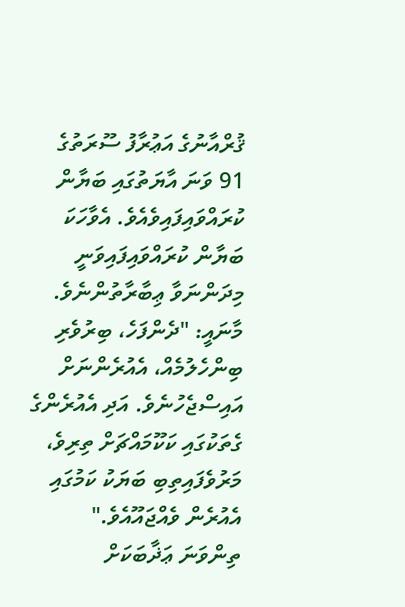ޤުރްއާނުގެ އަޢުރާފު ސޫރަތުގެ 91 ވަނަ އާޔަތުގައި ބަޔާން ކުރައްވައިފައިވެއެވެ. އެވާހަކަ ބަޔާން ކުރައްވައިފައިވަނީ މިދަންނަވާ ޢިބާރާތުންނެވެ.
މާނައީ: "ދެންފަހެ، ބިރުވެރި ބިންހެލުމެއް، އެއުރެންނަށް އައިސްޖެހުނެވެ. އަދި އެއުރެންގެ ގެތަކުގައި ކަކޫމައްޗަށް ތިރިވެ، މަރުވެފައިތިބި ބަޔަކު ކަމުގައި އެއުރެން ވެއްޖައޫއެވެ."
ތިންވަނަ ޢަޛާބަކަށް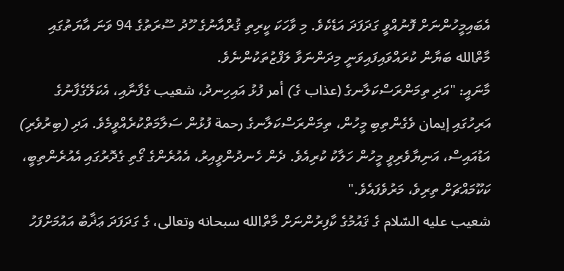އެބައިމީހުންނަށް ފޮނުއްވީ ގަދަފަދަ އަޑެކެވެ. މި ވާހަކަ ކީރިތި ޤުރްއާނުގެ ހޫދު ސޫރަތުގެ 94 ވަނަ އާޔަތުގައި މާތްالله ބަޔާން ކުރައްވައިފައިވަނީ މިދަންނަވާ ލަފްޒުތަކުންނެވެ.
މާނައީ: "އަދި ތިމަންރަސްކަލާނގެ (عذاب ގެ) أمر ފުޅު އައިހިނދު، شعيب ގެފާނާއި، އެކަލޭގެފާނުގެ އަރިހުގައި إيمان ވެގެންތިބި މީހުން، ތިމަންރަސްކަލާނގެ رحمة ފުޅުން ސަލާމަތްކުރެއްވީމެވެ. އަދި (ބިރުވެރި) އަޑުއައިސް، އަނިޔާވެރިވީ މީހުން ހަލާކު ކުރިއެވެ. ދެން ހެނދުންވީއިރު، އެއުރެންގެ ގޯތި ގެދޮރުގައި އެއުރެންތިބީ، ކަކޫމައްޗަށް ތިރިވެ، މަރުވެފައެވެ."
شعيب عليه السّلام ގެ ޤައުމުގެ ކާފިރުންނަށް މާތްالله سبحانه وتعالى، ގެ ގަދަފަދަ ޢަޛާބު އައުމަށްފަހު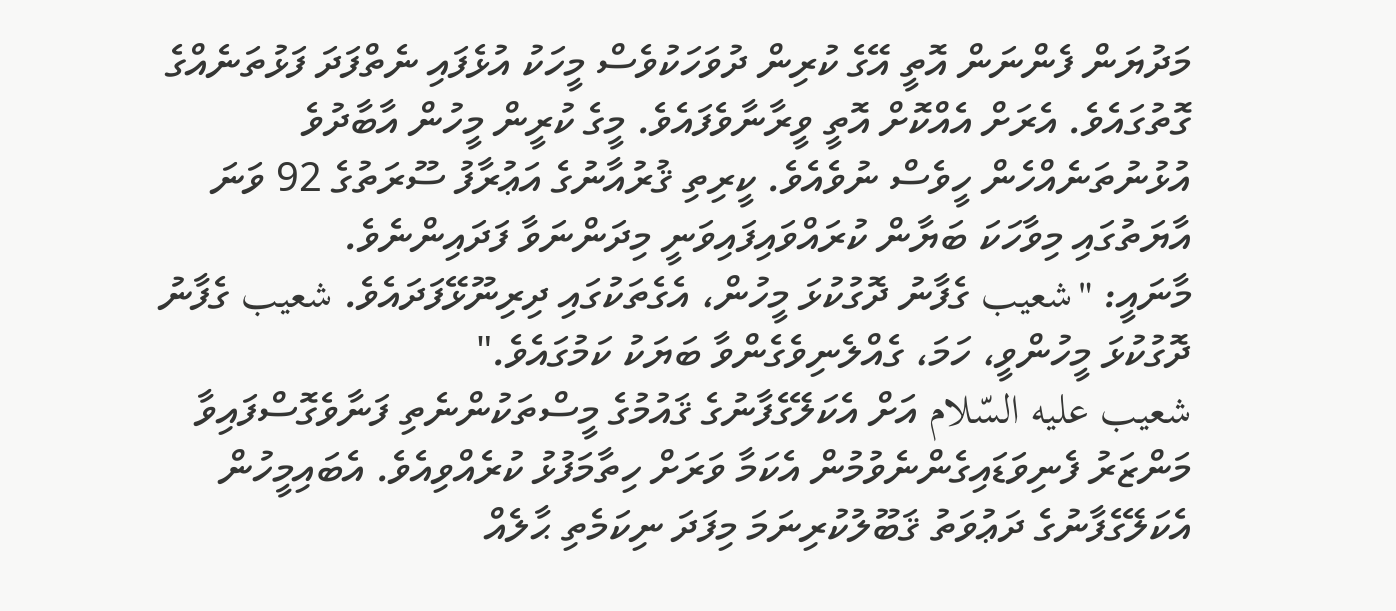މަދުޔަން ފެންނަން އޮތީ އޭގެ ކުރިން ދުވަހަކުވެސް މީހަކު އުޅެފައި ނެތްފަދަ ފަޅުތަނެއްގެ ގޮތުގައެވެ. އެރަށް އެއްކޮށް އޮތީ ވީރާނާވެފައެވެ. މީގެ ކުރީން މީހުން އާބާދުވެ އުޅުނުތަނެއްހެން ހީވެސް ނުވެއެވެ. ކީރިތި ޤުރުއާނުގެ އަޢުރާފު ސޫރަތުގެ 92 ވަނަ އާޔަތުގައި މިވާހަކަ ބަޔާން ކުރައްވައިފައިވަނީ މިދަންނަވާ ފަދައިންނެވެ.
މާނައީ: "شعيب ގެފާނު ދޮގުކުޅަ މީހުން، އެގެތަކުގައި ދިރިނޫޅޭފަދައެވެ. شعيب ގެފާނު ދޮގުކުޅަ މީހުންވީ، ހަމަ، ގެއްލެނިވެގެންވާ ބަޔަކު ކަމުގައެވެ."
شعيب عليه السّلام އަށް އެކަލޭގެފާނުގެ ޤައުމުގެ މީސްތަކުންނެތި ފަނާވެގޮސްފައިވާ މަންޒަރު ފެނިވަޑައިގެންނެވުމުން އެކަމާ ވަރަށް ހިތާމަފުޅު ކުރެއްވިއެވެ. އެބައިމީހުން އެކަލޭގެފާނުގެ ދަޢުވަތު ޤަބޫލުކުރިނަމަ މިފަދަ ނިކަމެތި ޙާލެއް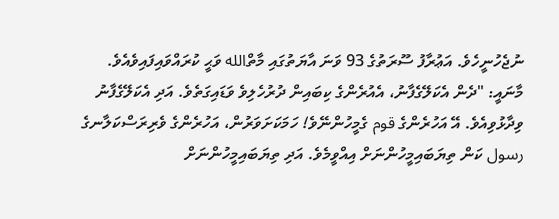ނުޖެހުނީހެވެ. އަޢުރާފު ސޫރަތުގެ 93 ވަނަ އާޔަތުގައި މާތްالله ވަޙީ ކުރައްވައިފައިވެއެވެ.
މާނައީ: "ދެން އެކަލޭގެފާނު، އެއުރެންގެ ކިބައިން ދުރުހެލިވެ ވަޑައިގަތެވެ. އަދި އެކަލޭގެފާނު ވިދާޅުވިއެވެ. އޭ އަހުރެންގެ قوم ގެމީހުންނޭވެ! ހަމަކަށަވަރުން، އަހުރެންގެ ވެރިރަސްކަލާނގެ رسول ކަން ތިޔަބައިމީހުންނަށް އިއްވީމެވެ. އަދި ތިޔަބައިމީހުންނަށް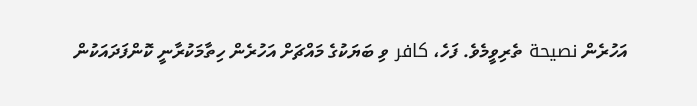އަހުރެން نصيحة ތެރިވީމެވެ. ފަހެ، كافر ވި ބަޔަކުގެ މައްޗަށް އަހުރެން ހިތާމަކުރާނީ ކޮންފަދައަކުން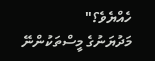ހެއްޔެވެ؟"
މަދުޔަނުގެ މީސްތަކުންނޭ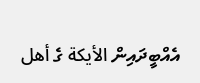އެއްބީދައިން الأيكة ގެ أهل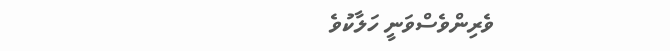ވެރިންވެސްވަނީ ހަލާކުވެ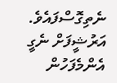ނެތިގޮސްފައެވެ.
އަރުޝީފަށް ނެގީ
އެންމެފަހުން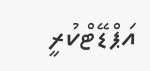އަޕްޑޭޓްކުރީ